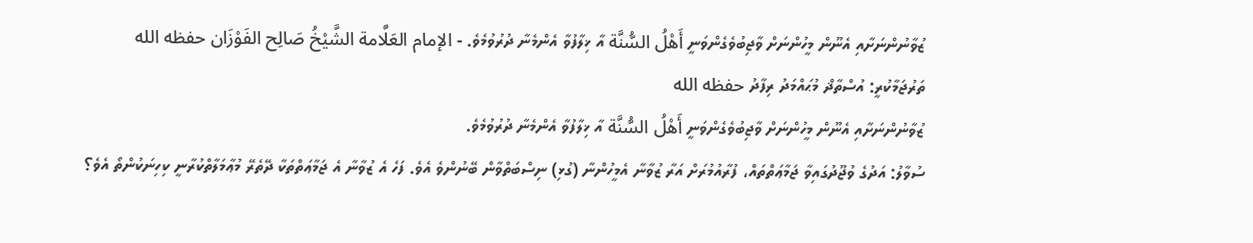ޒުވާނުންނަށާއި އެނޫން މީހުންނަށް ވާޖިބުވެގެންވަނީ أَهْلُ السُّنَّة އާ ޚިލާފުވާ އެންމެނާ ދުރުވުމެވެ. - الإمام العَلَّامة الشَّيْخُ صَالِح الفَوْزَان حفظه الله
ތަރުޖަމާކުރީ: އުސްތާޛް މުޙައްމަދު ރިފާދު حفظه الله
ޒުވާނުންނަށާއި އެނޫން މީހުންނަށް ވާޖިބުވެގެންވަނީ أَهْلُ السُّنَّة އާ ޚިލާފުވާ އެންމެނާ ދުރުވުމެވެ.
ސުވާލު: އަދުގެ ވުޖޫދުގައިވާ ޖަމާޢަތްތައް، ފުރާއުމުރަށް އަރާ ޒުވާނާ އެމީހުންނާ (ގުޅި) ނިސްބަތްވާން ބޭނުންވެ އެވެ. ފަހެ އެ ޒުވާނާ އެ ޖަމާޢަތްތަކާ ދޭތެރޭ މުޢާމަލާތްކުރާނީ ކިހިނަކުންތޯ އެވެ؟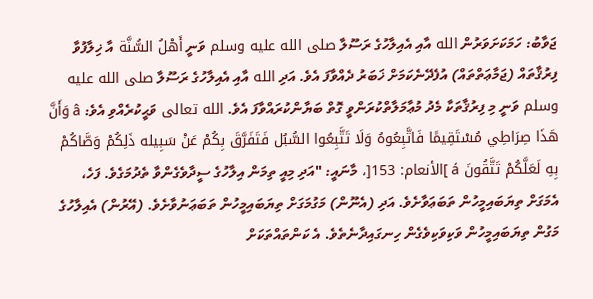ޖަވާބު: ހަމަކަށަވަރުން الله އާއި އެއިލާހުގެ ރަސޫލާ صلى الله عليه وسلم ވަނީ أَهْلُ السُّنَّة އާ ޚިލާފުވާ ފިރުޤާތައް (ޖަމާޢަތްތައް) އުފެދޭނެކަމަށް ޚަބަރު ދެއްވާފަ އެވެ. އަދި الله އާއި އެއިލާހުގެ ރަސޫލާ صلى الله عليه وسلم ވަނީ މި ފިރުޤާތަކާ މެދު މުޢާމަލާތްކުރަންވީ ގޮތް ބަޔާންކުރައްވާފަ އެވެ. الله تعالى ވަޙީކުރެއްވި އެވެ: â وَأَنَّ هَذَا صِرَاطِي مُسْتَقِيمًا فَاتَّبِعُوهُ وَلَا تَتَّبِعُوا السُّبُل فَتَفَرَّقَ بِكُمْ عَنْ سَبِيله ذَلِكُمْ وَصَّاكُمْ بِهِ لَعَلَّكُمْ تَتَّقُونَ á ]الأنعام: 153[، މާނައީ: "އަދި މިއީ ތިމަން އިލާހުގެ ސީދާވެގެންވާ ތެދުމަގެވެ. ފަހެ، އެމަގަށް ތިޔަބައިމީހުން ތަބަޢަވާށެވެ. އަދި (އެނޫން) މަގުމަގަށް ތިޔަބައިމީހުން ތަބަޢަނުވާށެވެ. (އޭރުން) އެއިލާހުގެ މަގުން ތިޔަބައިމީހުން ވަކިވަކިވެގެން ހިނގައިދާނެތެވެ. އެ ކަންތައްތަކަށް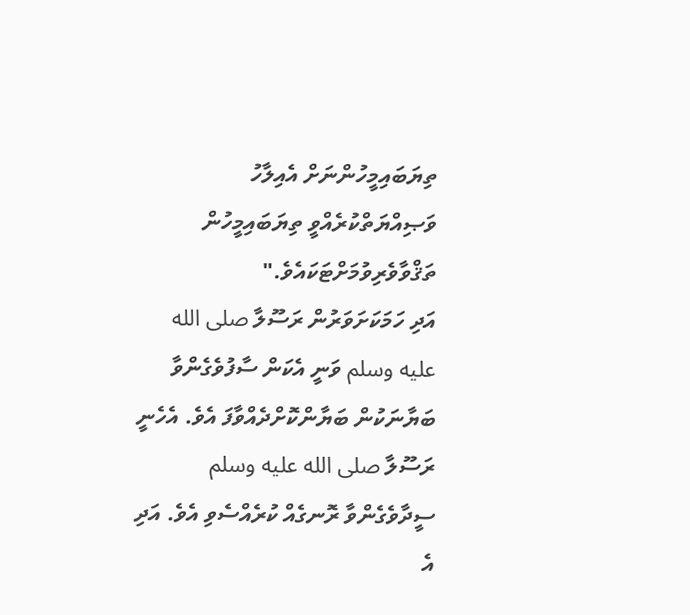ތިޔަބައިމީހުންނަށް އެއިލާހު ވަޞިއްޔަތްކުރެއްވީ ތިޔަބައިމީހުން ތަޤްވާވެރިވުމަށްޓަކައެވެ."
އަދި ހަމަކަށަވަރުން ރަސޫލާ صلى الله عليه وسلم ވަނީ އެކަން ސާފުވެގެންވާ ބަޔާނަކުން ބަޔާންކޮށްދެއްވާފަ އެވެ. އެހެނީ ރަސޫލާ صلى الله عليه وسلم ސީދާވެގެންވާ ރޮނގެއް ކުރެއްސެވި އެވެ. އަދި އެ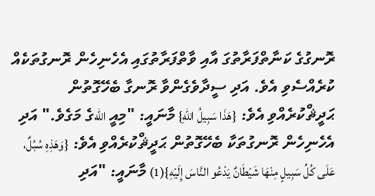ރޮނގުގެ ކަނާތްފަރާތުގަ އާއި ވާތްފަރާތުގައި އެހެނިހެން ރޮނގުތަކެއް ކުރެއްސެވި އެވެ. އަދި ސީދާވެގެންވާ ރޮނގާ ބެހޭގޮތުން ޙަދީޘްކުރެއްވި އެވެ: {هَذَا سَبِيلُ اللهِ} މާނައީ: "މިއީ اللهގެ މަގެވެ." އަދި އެހެނިހެން ރޮނގުތަކާ ބެހޭގޮތުން ޙަދީޘްކުރެއްވި އެވެ: {وَهَذِهِ سُبُلٌ، عَلَى كُلِّ سَبِيلٍ مِنْهَا شَيْطَانٌ يَدْعُو النَّاسَ إِلَيْهِ}(1) މާނައީ: "އަދި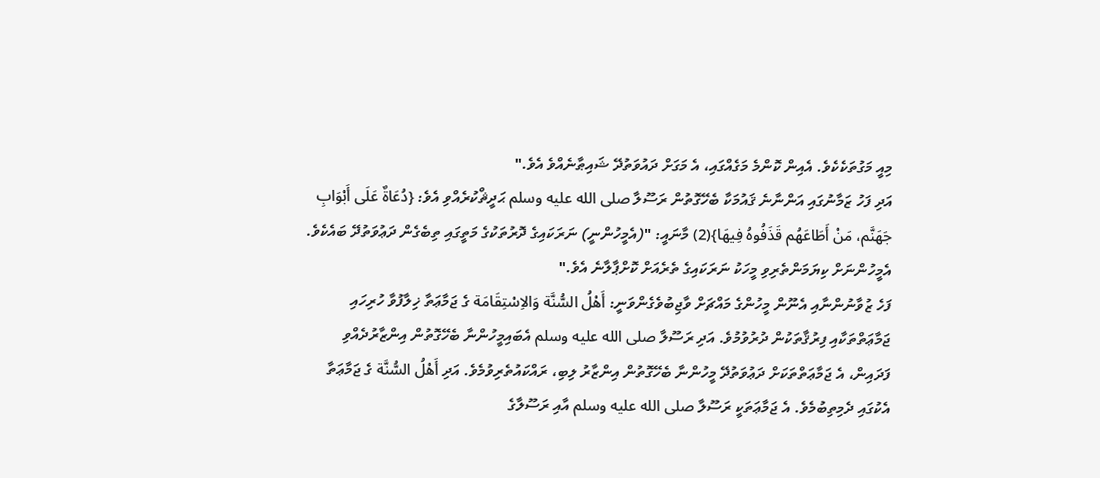މިއީ މަގުތަކެކެވެ. އެއިން ކޮންމެ މަގެއްގައި، އެ މަގަށް ދައުވަތުދޭ ޝައިޠާނެއްވެ އެވެ."
އަދި ފަހު ޒަމާނުގައި އަންނާނެ ޤައުމަކާ ބެހޭގޮތުން ރަސޫލާ صلى الله عليه وسلم ޙަދީޘްކުރެއްވި އެވެ: {دُعَاةٌ عَلَى أَبْوَابِ جَهَنَّم، مَنْ أَطَاعَهُم قَذَفُوهُ فِيهَا}(2) މާނައީ: "(އެމީހުންނީ) ނަރަކައިގެ ދޮރުތަކުގެ މަތީގައި ތިބެގެން ދަޢުވަތުދޭ ބައެކެވެ. އެމީހުންނަށް ކިޔަމަންތެރިވި މީހަކު ނަރަކައިގެ ތެރެއަށް ކޮށްޕާލާނެ އެވެ."
ފަހެ ޒުވާނުންނާއި އެނޫން މީހުންގެ މައްޗަށް ވާޖިބުވެގެންވަނީ: أَهْلُ السُّنَّة وَالاِسْتِقَامَة ގެ ޖަމާޢަތާ ޚިލާފުވާ ހުރިހައި ޖަމާޢަތްތަކާއި ފިރުޤާތަކުން ދުރުވުމުވެ. އަދި ރަސޫލާ صلى الله عليه وسلم އެބައިމީހުންނާ ބެހޭގޮތުން އިންޒާރުދެއްވި ފަދައިން، އެ ޖަމާޢަތްތަކަށް ދަޢުވަތުދޭ މީހުންނާ ބެހޭގޮތުން އިންޒާރު ލިބި، ރައްކައުތެރިވުމެވެ. އަދި أَهْلُ السُّنَّة ގެ ޖަމާޢަތާ އެކުގައި ދެމިތިބުމެވެ. އެ ޖަމާޢަތަކީ ރަސޫލާ صلى الله عليه وسلم އާއި ރަސޫލާގެ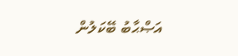އަޞްޙާބު ބޭކަލުން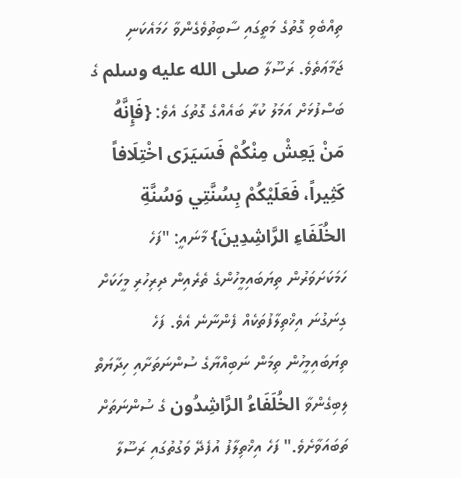ތިއްބެވި ގޮތުގެ މަތީގައި ސާބިތުވެގެންވާ ހަމައެކަނި ޖަމާޢަތެވެ. ރަސޫލާ صلى الله عليه وسلم ގެ ބަސްފުޅަށް އަމަލު ކުރާ ބައެއްގެ ގޮތުގަ އެވެ: {فَإِنَّهُ مَنْ يَعِشْ مِنْكُمْ فَسَيَرَى اخْتِلَافاً كَثِيراً، فَعَلَيْكُمْ بِسُنَّتِي وَسُنَّةِ الخُلَفَاءِ الرَّاشِدِينَ} މާނައީ: "ފަހެ ހަމަކަށަވަރުން ތިޔަބައިމީހުންގެ ތެރެއިން ދިރިހުރި މީހަކަށް ގިނަގުނަ އިޚްތިލާފުތަކެއް ފެންނާނެ އެވެ. ފަހެ ތިޔަބައިމީހުން ތިމަން ނަބިއްޔާގެ ސުންނަތަށާއި ހިދާޔަތް ލިބިގެންވާ الخُلَفَاءُ الرَّاشِدُون ގެ ސުންނަތަށް ތަބައަވާށެވެ." ފަހެ އިޚްތިލާފު އުފެދޭ ވަގުތުގައި ރަސޫލާ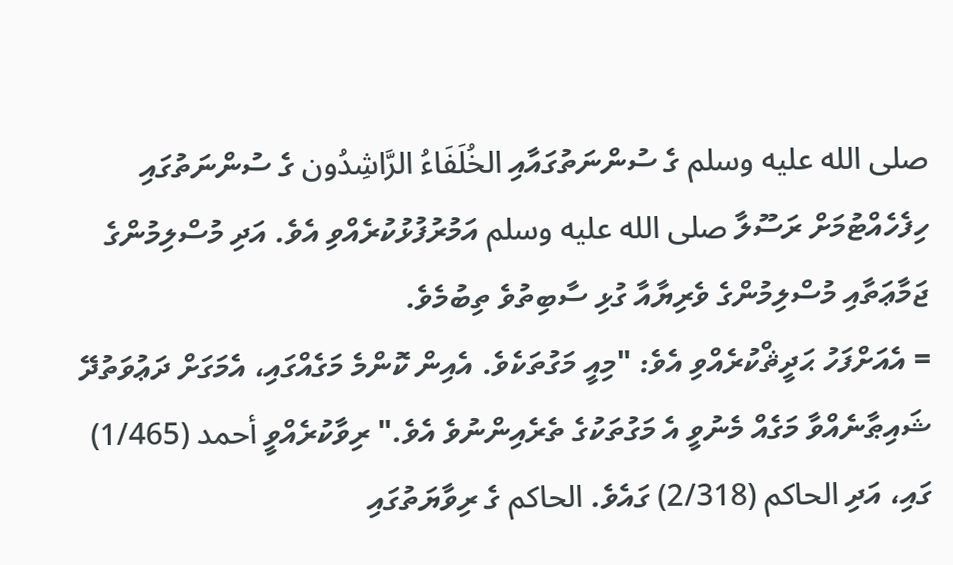صلى الله عليه وسلم ގެ ސުންނަތުގައާއި الخُلَفَاءُ الرَّاشِدُون ގެ ސުންނަތުގައި ހިފެހެއްޓުމަށް ރަސޫލާ صلى الله عليه وسلم އަމުރުފުޅުކުރެއްވި އެވެ. އަދި މުސްލިމުންގެ ޖަމާޢަތާއި މުސްލިމުންގެ ވެރިޔާއާ ގުޅި ސާބިތުވެ ތިބުމެވެ.
= އެއަށްފަހު ޙަދީޘްކުރެއްވި އެވެ: "މިއީ މަގުތަކެވެ. އެއިން ކޮންމެ މަގެއްގައި، އެމަގަށް ދަޢުވަތުދޭ ޝައިޠާނެއްވާ މަގެއް މެނުވީ އެ މަގުތަކުގެ ތެރެއިންނުވެ އެވެ." ރިވާކުރެއްވީ أحمد (1/465) ގައި، އަދި الحاكم (2/318) ގައެވެ. الحاكم ގެ ރިވާޔަތުގައި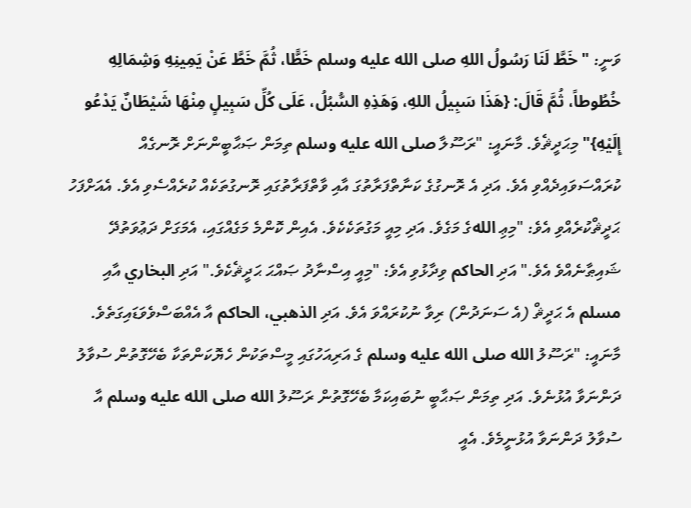ވަނީ: "خَطَّ لَنَا رَسُولُ اللهِ صلى الله عليه وسلم خَطًّا، ثُمَّ خَطَّ عَنْ يَمِينِهِ وَشِمَالِهِ خُطُوطاً، ثُمَّ قَالَ: {هَذَا سَبِيلُ اللهِ، وَهَذِهِ السُّبُلُ، عَلَى كُلِّ سَبِيلٍ مِنْهَا شَيْطَانٌ يَدْعُو إِلَيْهِ}" މިޙަދީޘެވެ. މާނައީ: "ރަސޫލާ صلى الله عليه وسلم ތިމަން ޞަޙާބީންނަށް ރޮނގެއް ކުރައްސަވައިދެއްވި އެވެ. އަދި އެ ރޮނގުގެ ކަނާތްފަރާތުގަ އާއި ވާތްފަރާތުގައި ރޮނގުތަކެއް ކުރެއްސެވި އެވެ. އެއަށްފަހު ޙަދީޘްކުރެއްވި އެވެ: "މިޢި اللهގެ މަގެވެ. އަދި މިއީ މަގުތަކެކެވެ. އެއިން ކޮންމެ މަގެއްގައި، އެމަގަށް ދަޢުވަތުދޭ ޝައިޠާނެއްވެ އެވެ." އަދި الحاكم ވިދާޅުވި އެވެ: "މިއީ އިސްނާދު ޞައްޙަ ޙަދީޘެކެވެ." އަދި البخاري އާއި مسلم އެ ޙަދީޘް (އެ ސަނަދުން) ރިވާ ނުކުރައްވަ އެވެ. އަދި الذهبي، الحاكم އާ އެއްބަސްވެވަޑައިގަތެވެ.
މާނައީ: "ރަސޫލު الله صلى الله عليه وسلم ގެ އަރިއަހުގައި މީސްތަކުން ހެޔޮކަންތަކާ ބެހޭގޮތުން ސުވާލު ދަންނަވާ އުޅުނެވެ. އަދި ތިމަން ޞަޙާބީ ނުބައިކަމާ ބެހޭގޮތުން ރަސޫލު الله صلى الله عليه وسلم އާ ސުވާލު ދަންނަވާ އުޅުނީމެވެ. އެއީ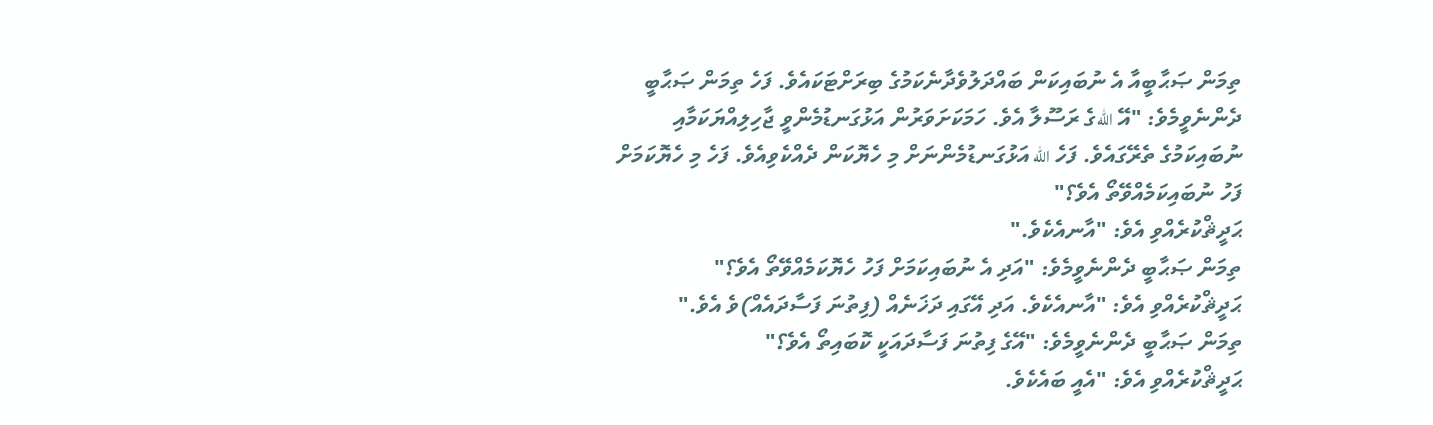ތިމަން ޞަޙާބީއާ އެ ނުބައިކަން ބައްދަލުވެދާނެކަމުގެ ބިރަށްޓަކައެވެ. ފަހެ ތިމަން ޞަޙާބީ ދެންނެވީމެވެ: "އޭ اللهގެ ރަސޫލާ އެވެ. ހަމަކަށަވަރުން އަޅުގަނޑުމެންވީ ޖާހިލިއްޔަކަމާއި ނުބައިކަމުގެ ތެރޭގައެވެ. ފަހެ الله އަޅުގަނޑުމެންނަށް މި ހެޔޮކަން ދެއްކެވިއެވެ. ފަހެ މި ހެޔޮކަމަށް ފަހު ނުބައިކަމެއްވޭތޯ އެވެ؟"
ޙަދީޘްކުރެއްވި އެވެ: "އާނއެކެވެ."
ތިމަން ޞަޙާބީ ދެންނެވީމެވެ: "އަދި އެ ނުބައިކަމަށް ފަހު ހެޔޮކަމެއްވޭތޯ އެވެ؟"
ޙަދީޘްކުރެއްވި އެވެ: "އާނއެކެވެ. އަދި އޭގައި ދަޚަނެއް (ފިތުނަ ފަސާދައެއް)ވެ އެވެ."
ތިމަން ޞަޙާބީ ދެންނެވީމެވެ: "އޭގެ ފިތުނަ ފަސާދައަކީ ކޮބައިތޯ އެވެ؟"
ޙަދީޘްކުރެއްވި އެވެ: "އެއީ ބައެކެވެ.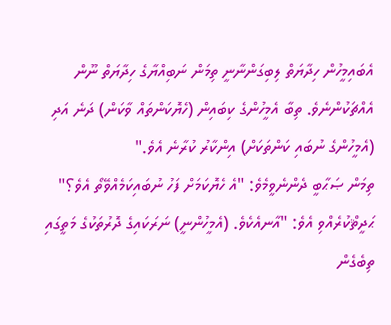އެބައިމީހުން ހިދާޔަތް ލިބިގަންނާނީ ތިމަން ނަބިއްޔާގެ ހިދާޔަތް ނޫން އެއްޗަކުންނެވެ. ތިބާ އެމީހުންގެ ކިބައިން (ހެޔޮކަންތައް ވާކަން) ދަނެ އަދި (އެމީހުންގެ ނުބައި ކަންތަކަށް) އިންކާރު ކުރާނެ އެވެ."
ތިމަން ޞަޙާބީ ދެންނެވީމެވެ: "އެ ހެޔޮކަމަށް ފަހު ނުބައިކަމެއްވޭތޯ އެވެ؟"
ޙަދީޘްކުރެއްވި އެވެ: "އާނއެކެވެ. (އެމީހުންނީ) ނަރަކައިގެ ދޮރުތަކުގެ މަތީގައި ތިބެގެން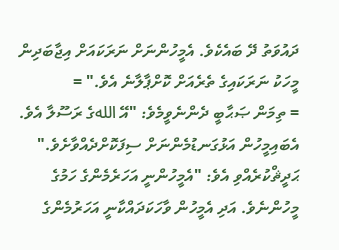ދައުވަތު ދޭ ބައެކެވެ. އެމީހުންނަށް ނަރަކައަށް އިޖާބަދިން މީހަކު ނަރަކައިގެ ތެރެއަށް ކޮށްޕާލާނެ އެވެ." =
= ތިމަން ޞަޙާބީ ދެންނެވީމެވެ: "އޭ اللهގެ ރަސޫލާ އެވެ. އެބައިމީހުން އަޅުގަނޑުމެންނަށް ސިފަކޮށްދެއްވާށެވެ."
ޙަދީޘްކުރެއްވި އެވެ: "އެމީހުންނީ އަހަރެމެންގެ ހަމުގެ މީހުންނެވެ. އަދި އެމީހުން ވާހަކަދައްކާނީ އަހަރުމެންގެ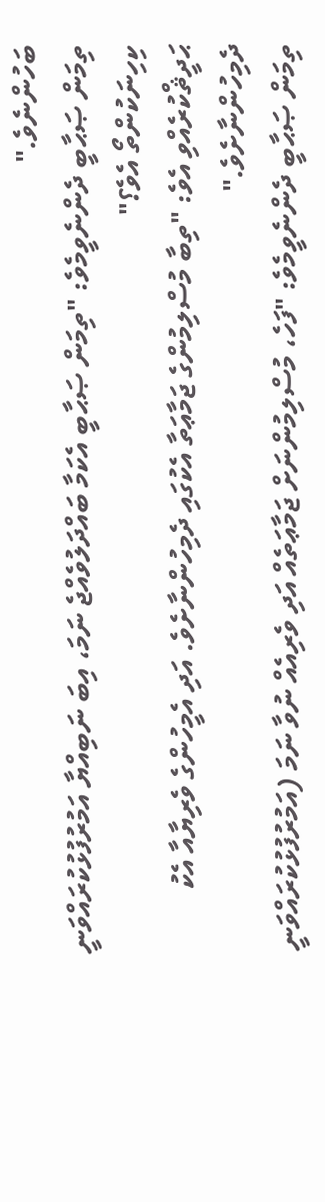ބަހުންނެވެ."
ތިމަން ޞަޙާބީ ދެންނެވީމެވެ: "ތިމަން ޞަޙާބީ އެކަމާ ބައްދަލުވެއްޖެ ނަމަ، އިބަ ނަބިއްޔާ އަމުރުފުޅުކުރައްވަނީ ކިހިނަކުންތޯ އެވެ؟"
ޙަދީޘްކުރެއްވި އެވެ: "ތިބާ މުސްލިމުންގެ ޖަމާޢަތާ އެކުގައި ދެމިހުންނާށެވެ. އަދި އެމީހުންގެ ވެރިޔާއާ އެކު ދެމިހުންނާށެވެ."
ތިމަން ޞަޙާބީ ދެންނެވީމެވެ: "ފަހެ، މުސްލިމުންނަށް ޖަމާޢަތެއް އަދި ވެރިއެއް ނުވާ ނަމަ (އަމުރުފުޅުކުރައްވަނީ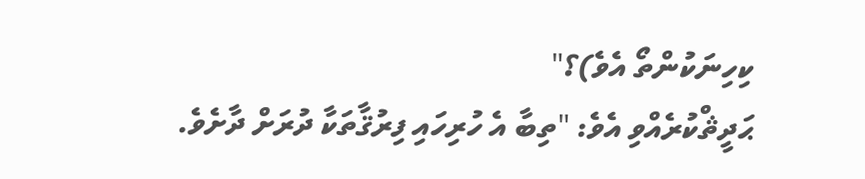ކިހިނަކުންތޯ އެވެ)؟"
ޙަދީޘްކުރެއްވި އެވެ: "ތިބާ އެ ހުރިހައި ފިރުޤާތަކާ ދުރަށް ދާށެވެ.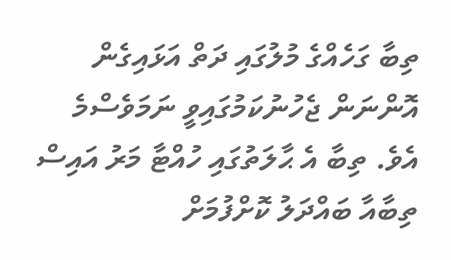ތިބާ ގަހެއްގެ މުލުގައި ދަތް އަޅައިގެން އޮންނަން ޖެހުނުކަމުގައިވީ ނަމަވެސްމެ އެވެ. ތިބާ އެ ޙާލަތުގައި ހުއްޓާ މަރު އައިސް ތިބާއާ ބައްދަލު ކޮށްފުމަށް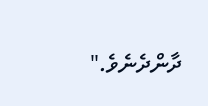ދާންދެނެވެ."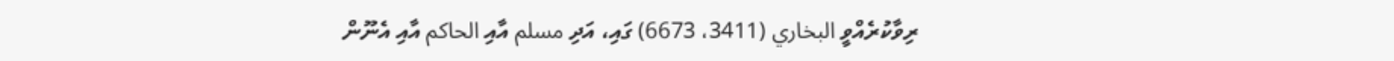ރިވާކުރެއްވީ البخاري (3411، 6673) ގައި، އަދި مسلم އާއި الحاكم އާއި އެނޫން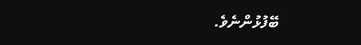ބޭފުޅުންނެވެ.